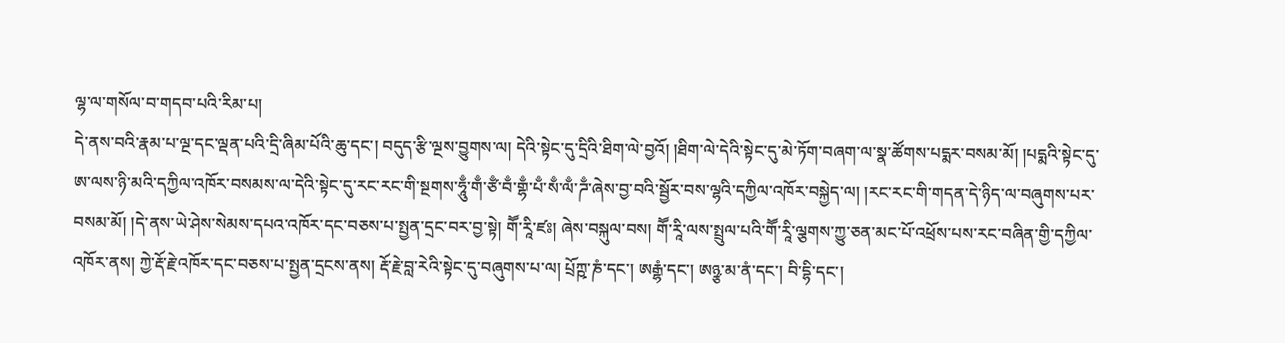ལྷ་ལ་གསོལ་བ་གདབ་པའི་རིམ་པ།
དེ་ནས་བའི་རྣམ་པ་ལྔ་དང་ལྡན་པའི་དྲི་ཞིམ་པོའི་ཆུ་དང་། བདུད་རྩི་ལྔས་བྱུགས་ལ། དེའི་སྟེང་དུ་དྲིའི་ཐིག་ལེ་བྱའོ། །ཐིག་ལེ་དེའི་སྟེང་དུ་མེ་ཏོག་བཞག་ལ་སྣ་ཚོགས་པདྨར་བསམ་མོ། །པདྨའི་སྟེང་དུ་ཨ་ལས་ཉི་མའི་དཀྱིལ་འཁོར་བསམས་ལ་དེའི་སྟེང་དུ་རང་རང་གི་སྔགས་ཧཱུྃ་གྃ་ཙྃ་བྃ་གྷྃ་པྃ་སྃ་ལྃ་ཌྃ་ཞེས་བྱ་བའི་སྦྱོར་བས་ལྷའི་དཀྱིལ་འཁོར་བསྐྱེད་ལ། །རང་རང་གི་གདན་དེ་ཉིད་ལ་བཞུགས་པར་བསམ་མོ། །དེ་ནས་ཡེ་ཤེས་སེམས་དཔའ་འཁོར་དང་བཅས་པ་སྤྱན་དྲང་བར་བྱ་སྟེ། གཽ་རཱི་ཛཿ། ཞེས་བསྐུལ་བས། གཽ་རཱི་ལས་སྤྲུལ་པའི་གཽ་རཱི་ལྕགས་ཀྱུ་ཅན་མང་པོ་འཕྲོས་པས་རང་བཞིན་གྱི་དཀྱིལ་འཁོར་ནས། ཀྱེ་རྡོ་རྗེ་འཁོར་དང་བཅས་པ་སྤྱན་དྲངས་ནས། རྡོ་རྗེ་བླ་རེའི་སྟེང་དུ་བཞུགས་པ་ལ། པྲོཀྵ་ཎཾ་དང་། ཨརྒྷཾ་དང་། ཨཉྩ་མ་ནཾ་དང་། བི་དྷི་དང་།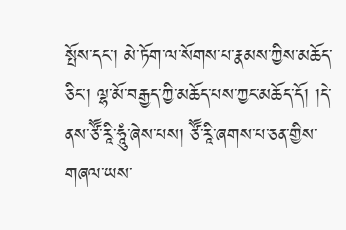སྤོས་དང་། མེ་ཏོག་ལ་སོགས་པ་རྣམས་ཀྱིས་མཆོད་ཅིང་། ལྷ་མོ་བརྒྱད་ཀྱི་མཆོད་པས་ཀྱང་མཆོད་དོ། །དེ་ནས་ཙཽ་རཱི་ཧཱུཾ་ཞེས་པས། ཙཽ་རཱི་ཞགས་པ་ཅན་གྱིས་གཞལ་ཡས་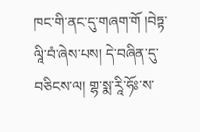ཁང་གི་ནང་དུ་གཞག་གོ །བེཏྟ་ལཱི་བཾ་ཞེས་པས། དེ་བཞིན་དུ་བཅིངས་ལ། གྷ་སྨ་རཱི་ཧོཿ་ས་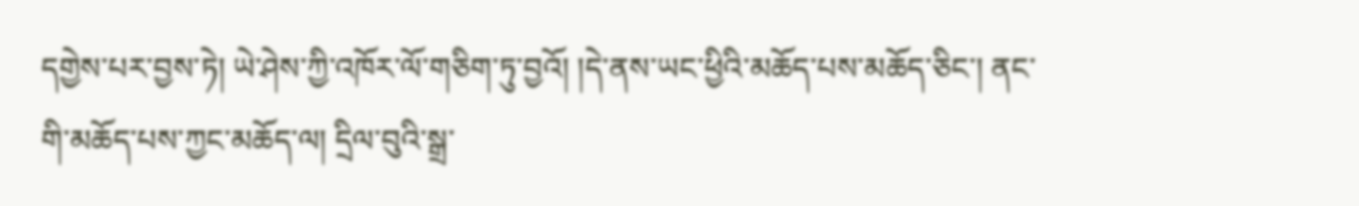དགྱེས་པར་བྱས་ཏེ། ཡེ་ཤེས་ཀྱི་འཁོར་ལོ་གཅིག་ཏུ་བྱའོ། །དེ་ནས་ཡང་ཕྱིའི་མཆོད་པས་མཆོད་ཅིང་། ནང་གི་མཆོད་པས་ཀྱང་མཆོད་ལ། དྲིལ་བུའི་སྒྲ་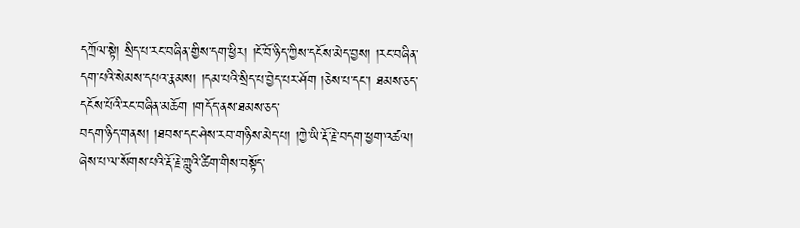དཀྲོལ་སྟེ། སྲིད་པ་རང་བཞིན་གྱིས་དག་ཕྱིར། །ངོ་བོ་ཉིད་ཀྱིས་དངོས་མེད་བྱས། །རང་བཞིན་དག་པའི་སེམས་དཔའ་རྣམས། །དམ་པའི་སྲིད་པ་བྱེད་པར་ཤོག །ཅེས་པ་དང་། ཐམས་ཅད་དངོས་པོའི་རང་བཞིན་མཆོག །གདོད་ནས་ཐམས་ཅད་
བདག་ཉིད་གནས། །ཐབས་དང་ཤེས་རབ་གཉིས་མེད་པ། །ཀྱེ་ཡི་རྡོ་རྗེ་བདག་ཕྱག་འཚལ། ཞེས་པ་ལ་སོགས་པའི་རྡོ་རྗེ་གླུའི་ཚིག་གིས་བསྟོད་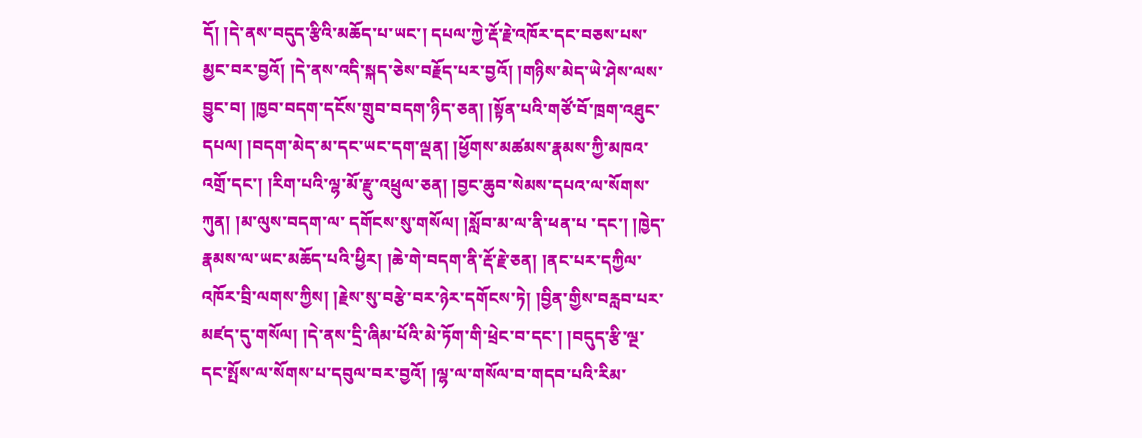དོ། །དེ་ནས་བདུད་རྩིའི་མཆོད་པ་ཡང་། དཔལ་ཀྱེ་རྡོ་རྗེ་འཁོར་དང་བཅས་པས་མྱང་བར་བྱའོ། །དེ་ནས་འདི་སྐད་ཅེས་བརྗོད་པར་བྱའོ། །གཉིས་མེད་ཡེ་ཤེས་ལས་བྱུང་བ། །ཁྱབ་བདག་དངོས་གྲུབ་བདག་ཉིད་ཅན། །སྟོན་པའི་གཙོ་བོ་ཁྲག་འཐུང་དཔལ། །བདག་མེད་མ་དང་ཡང་དག་ལྡན། །ཕྱོགས་མཚམས་རྣམས་ཀྱི་མཁའ་འགྲོ་དང་། །རིག་པའི་ལྷ་མོ་རྫུ་འཕྲུལ་ཅན། །བྱང་ཆུབ་སེམས་དཔའ་ལ་སོགས་ཀུན། །མ་ལུས་བདག་ལ་ དགོངས་སུ་གསོལ། །སློབ་མ་ལ་ནི་ཕན་པ ་དང་། །ཁྱེད་རྣམས་ལ་ཡང་མཆོད་པའི་ཕྱིར། །ཆེ་གེ་བདག་ནི་རྡོ་རྗེ་ཅན། །ནང་པར་དཀྱིལ་འཁོར་བྲི་ལགས་ཀྱིས། །རྗེས་སུ་བརྩེ་བར་ཉེར་དགོངས་ཏེ། །བྱིན་གྱིས་བརླབ་པར་མཛད་དུ་གསོལ། །དེ་ནས་དྲི་ཞིམ་པོའི་མེ་ཏོག་གི་ཕྲེང་བ་དང་། །བདུད་རྩི་ལྔ་དང་སྤོས་ལ་སོགས་པ་དབུལ་བར་བྱའོ། །ལྷ་ལ་གསོལ་བ་གདབ་པའི་རིམ་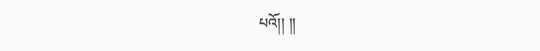པའོ།། །།